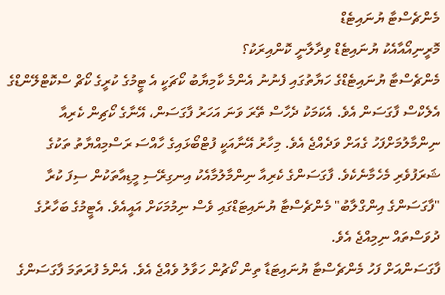މެންޗެސްޓާ ޔުނައިޓެޑް
މޮރީނިއޯއާއެކު ޔުނައިޓެޑް ވިދާލާނީ ކޮންއިރަކު؟
މެންޗެސްޓާ ޔުނައިޓެޑްގެ ހަޔާތުގައި ފެނުނު އެންމެ ކާމިޔާބު ކޯޗަކީ އެ ޓީމުގެ ކުރީގެ ކޯޗް ސްކޮޓްލޭންޑްގެ އެލެކްސް ފާގަސަން އެވެ. އެކަމަކު ދެހާސް ތޭރަ ވަނަ އަހަރު ފާގަސަން، އޭނާގެ ކޯޗިން ކެރިއާ ނިންމާލުމަށްފަހު ގެއަށް ވަދެއްޖެ އެވެ. މިހާރު އޭނާއަކީ ފުޓްބޯޅައިގެ ހާއްސަ ރަސްމިއްޔާތު ތަކުގެ ޝަރަފުވެރި މެހެމާނެކެވެ. ފާގަސަންގެ ކެރިއާ ނިންމާލުމާއެކު އިނގިރޭސި މީޑިއާތަކުން ސިފަ ކުރާ "ފާގަސަންގެ އިންގްލާބު" މެންޗެސްޓާ ޔުނައިޓަޑްގައި ވެސް ނިމުމަކަށް އައީއެވެ. އެޓީމުގެ ބަހާރުގެ ދުވަސްތައް ނިމިއްޖެ އެވެ.
ފާގަސަންއަށް ފަހު މެންޗެސްޓާ ޔުނައިޓަޑާ ތިން ކޯޗުން ހަވާލު ވެއްޖެ އެވެ. އެންމެ ފުރަތަމަ ފާގަސަންގެ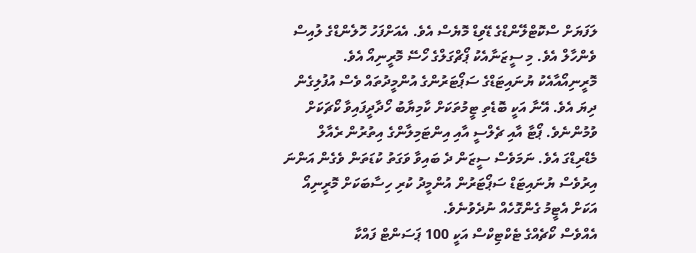ލަފަޔަށް ސްކޮޓްލޭންޑްގެ ޑޭވިޑް މޮޔެސް އެވެ. އެއަށްފަހު ހޮލެންޑްގެ ލުއިސް ވެންހާލް އެވެ. މި ސީޒަނާއެކު ޕޯޗްގަލްގެ ހޯސޭ މޮރީނިއޯ އެވެ. މޮރީނިއޯއާއެކު ޔުނައިޓަޑްގެ ސަޕޯޓަރުންގެ އުންމީދުތައް ވެސް އުފުލިގެން ދިޔަ އެވެ. އޭނާ އަކީ ބޮޑެތި ޓީމުތަކަށް ކާމިޔާބު ހޯދާދީފައިވާ ކޯޗަކަށް ވުމުންނެވެ. ޕޯޓާ އާއި ޗެލްސީ އާއި އިންޓަމިލާންގެ އިތުރުން ރެއާލް މެޑްރިޑްގަ އެވެ. ނަމަވެސް ސީޒަން ދެ ބައިވާ ވަގަތު ކުޑަތަން ވެގެން އަންނަ އިރުވެސް ޔުނައިޓަޑް ސަޕޯޓަރުން އުންމީދު ކުރި ހިސާބަކަށް މޮރީނިއޯ އަކަށް އެޓީމު ގެންގޮހެއް ނުދެވުނެވެ.
އެއްވެސް ކޯޗެއްގެ ޓެކްޓިކްސް އަކީ 100 ޕަސަންޓް ފައްކާ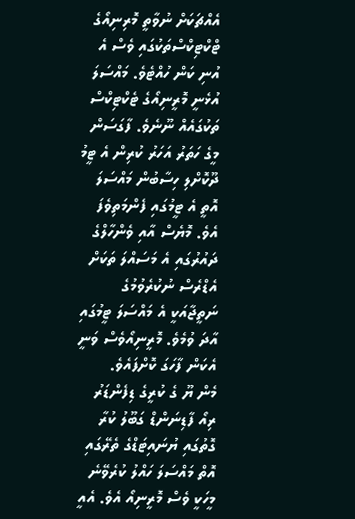އެއްޗަކަށް ނުވާތީ މޮރިނިއޯގެ ޓްކްޓިކްސްތަކުގައި ވެސް އެ އުނި ކަން ހުއްޓެވެ. މައްސަލަ އުޅެނީ މޮރީނިއޯގެ ޓެކްޓިކްސް ތަކުގައެއް ނޫނެވެ. ފާގަސަން މީގެ ހަތަރު އަހަރު ކުރިން އެ ޓީމު ދޫކޮށްލި ހިސާބުން މައްސަލަ އޮތީ އެ ޓީމުގައި ފެންމަތިވެފަ އެވެ. މޮޔެސް އާއި ވެންހާލްގެ ދައުރުގައި އެ މަސައްލަ ތަކަށް އެޑްރެސް ނުކުރެވުމުގެ ނަތީޖާއަކީ އެ މައްސަލަ ޓީމުގައި އާދަ ވުމެވެ. މޮރީނިއޯވެސް ވަނީ އެކަން ފާހަގަ ކޮށްފައެވެ.
މެން ޔޫ ގެ ކުރީގެ ޑިފެންޑަރު ރިއޯ ފާޑިނަންޑް ގަބޫލު ކުރާ ގޮތުގައި ޔުނައިޓަޑްގެ ތެރޭގައި އޮތް މައްސަލަ ހައްލު ކުރެވޭނެ މީހަކީ ވެސް މޮރީނިއޯ އެވެ. އެއީ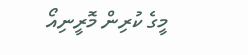މީގެ ކުރިން މޮރީނިއޯ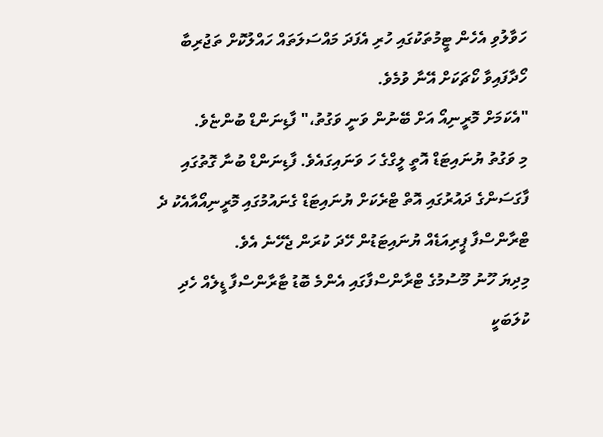ހަވާލުވި އެހެން ޓީމުތަކުގައި ހުރި އެފަދަ މައްސަލަތައް ހައްލުކޮށް ތަޖުރިބާ ހޯދާފައިވާ ކޯޗަކަށް އޭނާ ވުމެވެ.
"އެކަމަށް މޮރީނިއޯ އަށް ބޭނުން ވަނީ ވަގުތު،" ފާޑިނަންޑް ބުންޏެވެ.
މި ވަގުތު ޔުނައިޓަޑް އޮތީ ލީގްގެ ހަ ވަނައިގައެވެ. ފާޑިނަންޑް ބުނާ ގޮތުގައި ފާގަސަންގެ ދައުރުގައި އޮތް ޓްރެކަށް ޔުނައިޓަޑް ގެނައުމުގައި މޮރީނިއޯއާއެކު ދެ ޓްރާންސްފާ ޕީރިއަޑެއް ޔުނައިޓަޑުން ހޭދަ ކުރަން ޖެހޭނެ އެވެ.
މިދިޔަ ހޫނު މޫސުމުގެ ޓްރާންސްފާގައި އެންމެ ބޮޑު ޓާރާންސްފާ ޑީލެއް ހެދި ކުލަބަކީ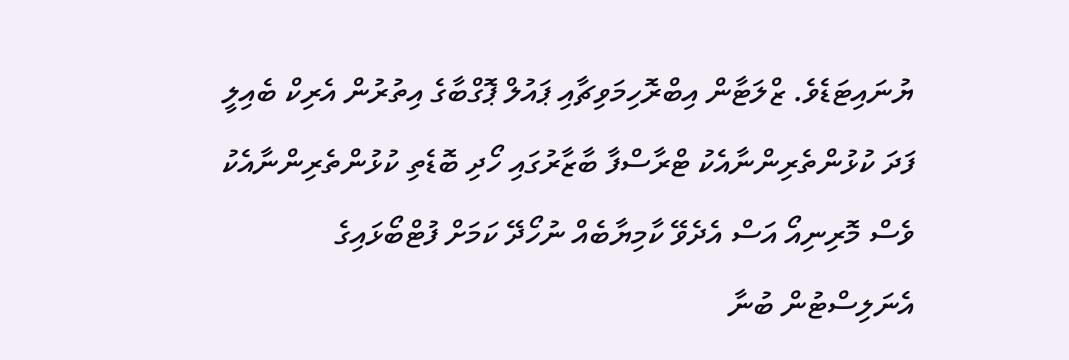ޔުނައިޓަޑެވެ. ޒްލަޓާން އިބްރޮހިމަވިޗާއި ޕައުލް ޕޮގްބާގެ އިތުރުން އެރިކް ބެއިލީ ފަދަ ކުޅުންތެރިންނާއެކު ޓްރާސްފާ ބާޒާރުގައި ހޯދި ބޮޑެތި ކުޅުންތެރިންނާއެކު ވެސް މޮރިނިއޯ އަސް އެދެވޭ ކާމިޔާބެއް ނުހޯދޭ ކަމަށް ފުޓްބޯޅައިގެ އެނަލިސްޓުން ބުނާ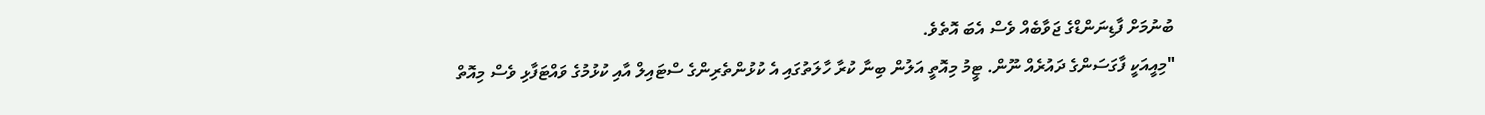ބުނުމަށް ފާޑިނަންޑްގެ ޖަވާބެއް ވެސް އެބަ އޮތެވެ.
"މިއީއަކީ ފާގަސަންގެ ދައުރެއް ނޫން. ޓީމު މިއޮތީ އަލުން ބިނާ ކުރާ ހާލަތުގައި އެ ކުޅުންތެރިންގެ ސްޓައިލް އާއި ކުޅުމުގެ ވައްޓަފާޅި ވެސް މިއޮތް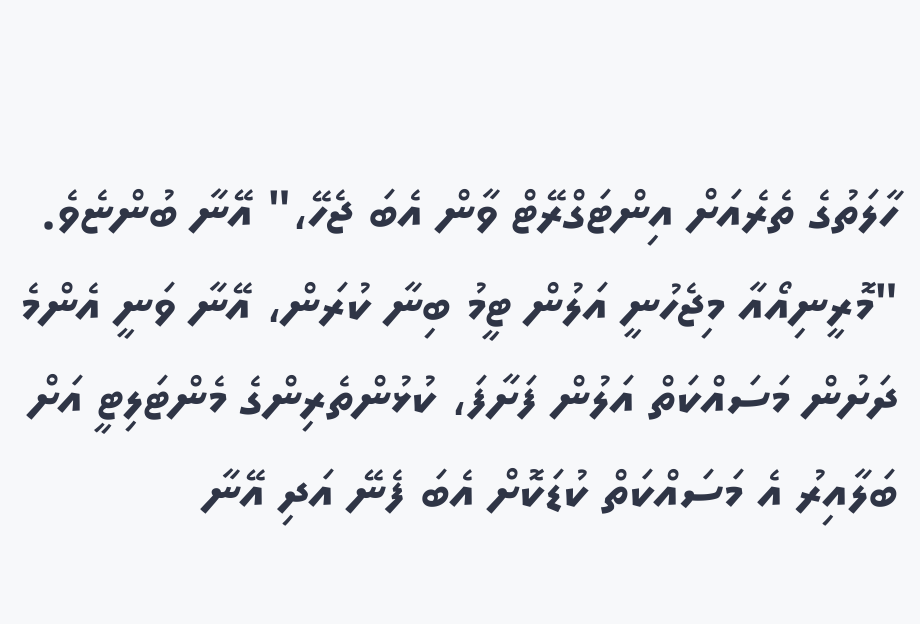ހާލަތުގެ ތެރެއަށް އިންޓަގްރޭޓް ވާން އެބަ ޖެހޭ،" އޭނާ ބުންޏެވެ.
"މޮރީނިއޯއާ މިޖެހުނީ އަލުން ޓީމު ބިނާ ކުރަން، އޭނާ ވަނީ އެންމެ ދަށުން މަސައްކަތް އަލުން ފަށާފަ، ކުޅުންތެރިންގެ މެންޓަލިޓީ އަށް ބަލާއިރު އެ މަސައްކަތް ކުޑަކޮށް އެބަ ފެނޭ އަދި އޭނާ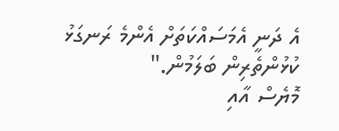އެ ދަނީ އެމަސައްކަތަށް އެންމެ ރަނގަޅު ކުޅުންތެރިން ބަލަމުން."
މޮޔެސް އާއި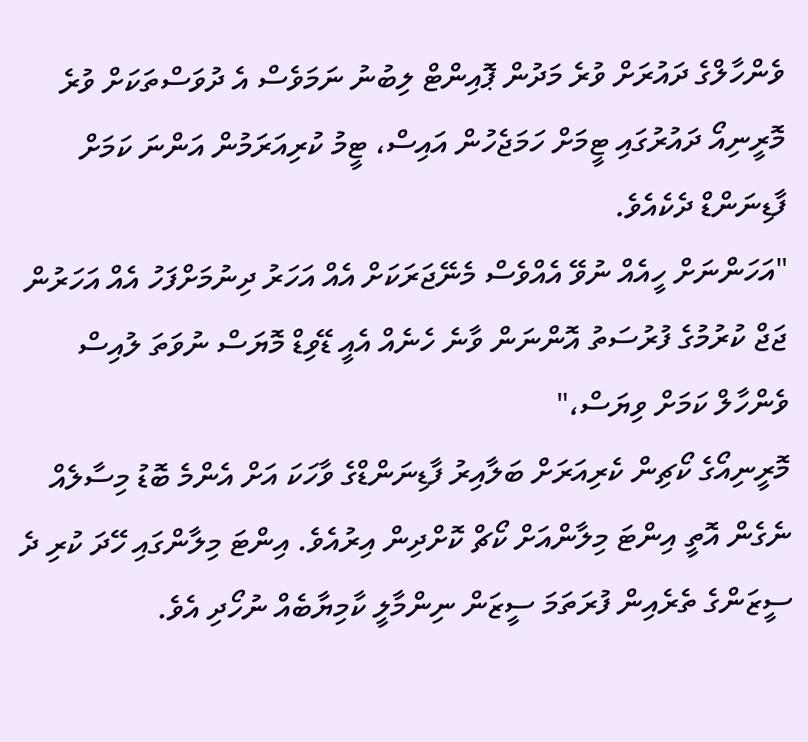ވެންހާލްގެ ދައުރަށް ވުރެ މަދުން ޕޮއިންޓް ލިބުނު ނަމަވެސް އެ ދުވަސްތަކަށް ވުރެ މޮރީނިއޯ ދައުރުގައި ޓީމަށް ހަމަޖެހުން އައިސް، ޓީމު ކުރިއަރަމުން އަންނަ ކަމަށް ފާޑިނަންޑް ދެކެއެވެ.
"އަހަންނަށް ހީއެއް ނުވޭ އެއްވެސް މެނޭޖަރަކަށް އެއް އަހަރު ދިނުމަށްފަހު އެއް އަހަރުން ޖަޖް ކުރުމުގެ ފުރުސަތު އޮންނަން ވާނެ ހެނެއް އެއީ ޑޭވިޑް މޮޔަސް ނުވަތަ ލުއިސް ވެންހާލް ކަމަށް ވިޔަސް،"
މޮރީނިއޯގެ ކޯޗިން ކެރިއަރަށް ބަލާއިރު ފާޑިނަންޑްގެ ވާހަކަ އަށް އެންމެ ބޮޑު މިސާލެއް ނެގެން އޮތީ އިންޓަ މިލާންއަށް ކޯޗް ކޮށްދިން އިރުއެވެ. އިންޓަ މިލާންގައި ހޭދަ ކުރި ދެ ސީޒަންގެ ތެރެއިން ފުރަތަމަ ސީޒަން ނިންމާލީ ކާމިޔާބެއް ނުހޯދި އެވެ.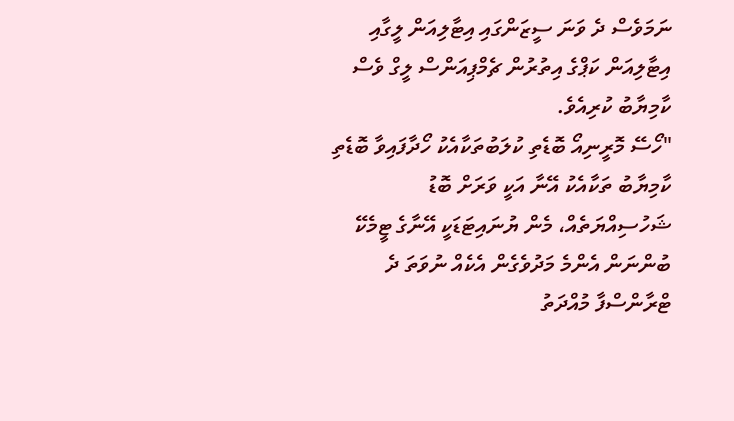ނަމަވެސް ދެ ވަނަ ސީޒަންގައި އިޓާލިއަން ލީގާއި އިޓާލިއަން ކަޕްގެ އިތުރުން ޗެމްޕިއަންސް ލީގް ވެސް ކާމިޔާބު ކުރިއެވެ.
"ހޯސޭ މޮރީނިއޯ ބޮޑެތި ކުލަބުތަކާއެކު ހޯދާފައިވާ ބޮޑެތި ކާމިޔާބު ތަކާއެކު އޭނާ އަކީ ވަރަށް ބޮޑު ޝަހުސިއްޔަތެއް، މެން ޔުނައިޓަޑަކީ އޭނާގެ ޓީމެކޭ ބުންނަން އެންމެ މަދުވެގެން އެކެއް ނުވަތަ ދެ ޓްރާންސްފާ މުއްދަތު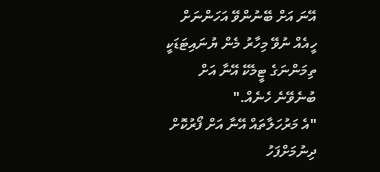އޭނަ އަށް ބޭނުންވޭ އަހަންނަށް ހީއެއް ނުވޭ މިހާރު މެން ޔުނައިޓަޑަކީ ތިމަންނަގެ ޓީމެކޭ އޭނާ އަށް ބުނެވޭނެ ހެނެއް."
"އެ މަރުހަލާތައް އޭނާ އަށް ފޯރުކޮށް ދިނުމަށްފަހު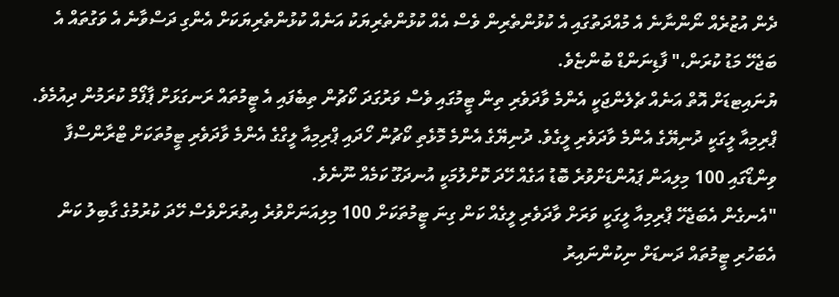ދެން އުޒުރެއް ނޯންނާނެ އެ މުއްދަތުގައި އެ ކުޅުންތެރިން ވެސް އެއް ކުޅުންތެރިޔަކު އަނެއް ކުޅުންތެރިޔަކަށް އެންގި ދަސްވާނެ އެ ވަގުތައް އެ ބަޖެހޭ މަޑު ކުރަން،" ފާޑިނަންޑް ބުންޏެވެ.
ޔުނައިޓޑަށް އޮތް އަނެއް ޗެލެންޖަކީ އެންމެ ވާދަވެރި ތިން ޓީމުގައި ވެސް ވަރުގަދަ ކޯޗުން ތިބެފައި އެ ޓީމުތައް ރަނގަޅަށް ޕާފޯމް ކުރަމުން ދިއުމެވެ. ޕްރިމިއާ ލީގަކީ ދުނިޔޭގެ އެންމެ ވާދަވެރި ލީގެވެ. ދުނިޔޭގެ އެންމެ މޮޅެތި ކޯޗުން ހޯދައި ޕްރިމިއާ ލީގްގެ އެންމެ ވާދަވެރި ޓީމުތަކަށް ޓްރާންސްފާ ވިންޑޯގައި 100 މިލިއަން ޕައުންޑަށްވުރެ ބޮޑު އަގެއް ހޭދަ ކޮށްލުމަކީ އުނދަގޫ ކަމެއް ނޫނެވެ.
"އެނގެން އެބަޖެހޭ ޕްރިމިއާ ލީގަކީ ވަރަށް ވާދަވެރި ލީގެއް ކަން ގިނަ ޓީމުތަކަށް 100 މިލިއަނަށްވުރެ އިތުރަށްވެސް ހޭދަ ކުރުމުގެ ގާބިލު ކަން އެބަހުރި ޓީމުތައް ދަނޑަށް ނިކުންނައިރު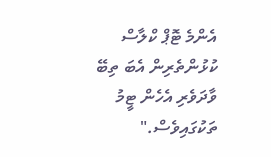އެންމެ ޓޮޕް ކްލާސް ކުޅުންތެރިން އެބަ ތިބޭ ވާދަވެރި އެހެން ޓީމު ތަކުގައިވެސް."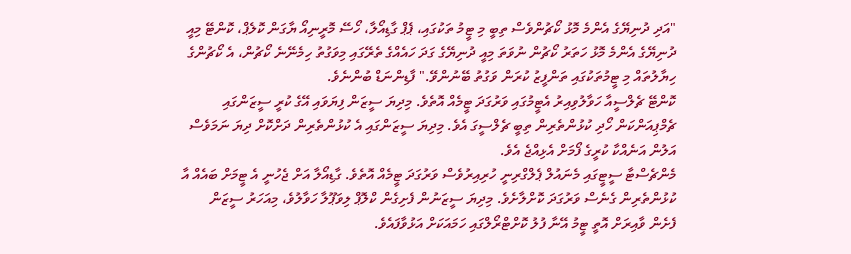"އަދި ދުނިޔޭގެ އެންމެ މޮޅު ކޯޗުންވެސް ތިބީ މި ޓީމު ތަކުގައި، ޕެޕް ގާޑިއޯލާ، ހޯސޭ މޮރީނިއޯ ޔާގަން ކޮލެޕް، ކޮންޓޭ މިއީ ދުނިޔޭގެ އެންމެ މޮޅު ހަތަރު ކޯޗުން ނުވަތަ މިއީ ދުނިޔޭގެ ގަދަ ހައެއްގެ ތެރޭގައި މިވަގުތު ހިމެނޭނެ ކޯޗުން، އެ ކޯޗުންގެ ހިޔާލުތައް މި ޓީމުތަކުގައި ތަންފީޒު ކުރަން ވަގުތު ބޭނުންވޭ." ފާޑިންނަޑް ބުންނެވެ.
ކޮންޓޭ ޗެލްސީއާ ހަވާލުވިއިރު އެޓީމުގައި ވަރުގަދަ ޓީމެއް އޮތެވެ. މިދިޔަ ސީޒަން ފިޔަވައި އޭގެ ކުރީ ސީޒަންގައި ޗެމްޕިއަންކަން ހޯދި ކުޅުންތެރިން ތިބީ ޗެލްސީގަ އެވެ. މިދިޔަ ސީޒަންގައި އެ ކުޅުންތެރިން ދަށްކޮށް ދިޔަ ނަމަވެސް އަލުން އަނެއްކާ ކުރީގެ ފޯމަށް އެޅިއްޖެ އެވެ.
މެންޗެސްޓާ ސީޓީގައި މެނައުލް ޕެލްގްރިނީ ހުރިއިރުވެސް ވަރުގަދަ ޓީމެއް އޮތެވެ. ގާޑިއޯލާ އަށް ޖެހުނީ އެ ޓީމަށް ބައެއް އާ ކުޅުންތެރިން ގެނެސް ވަރުގަދަ ކޮށްލާށެވެ. މިދިޔަ ސީޒަނުން ފެށިގެން ކްލޮޕް ލިވަޕޫލާ ހަވާލުވެ، މިއަހަރު ސީޒަން ފެށެން ވާއިރަށް އޮތީ ޓީމު އޭނާ ފުލު ކޮށްޓްރޯލްގައި ހަމައަކަށް އަޅުވާފައެވެ.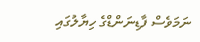ނަމަވެސް ފާޑިނަންޑްގެ ހިޔާލުގައި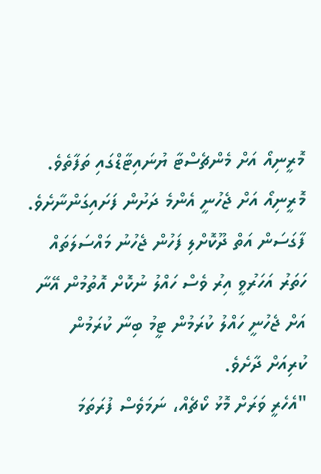މޮރީނިއޯ އަށް މެންޗެސްޓާ ޔުނައިޓާޑްގައި ތަފާތެވެ. މޮރީނިއޯ އަށް ޖެހުނީ އެންމެ ދަށުން ފަށައިގަންނާށެވެ. ފާގަސަން އަތް ދޫކޮށްލި ފަހުން ޖެހުނު މައްސަލަތައް ހަތަރު އަހަރުވީ އިރު ވެސް ހައްލު ނުކޮށް އޮތުމުން އޭނާ އަށް ޖެހުނީ ހައްލު ކުރަމުން ޓީމު ބިނާ ކުރަމުން ކުރިއަށް ދާށެވެ.
"އެހެރީ ވަރަށް މޮޅު ކޯޗެއް، ނަމަވެސް ފުރަތަމަ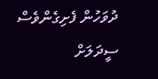ދުވަހުން ފެށިގެންވެސް ސީދަލަށް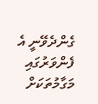ގެންދެވޭނީ އެ ފެންވަރުގައި މަގާމުތަކަށް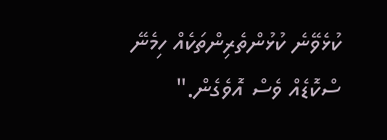ކުޅެވޭނެ ކުޅުންތެރިންތަކެއް ހިމެނޭ ސްކޮޑެއް ވެސް އޮވެގެން."